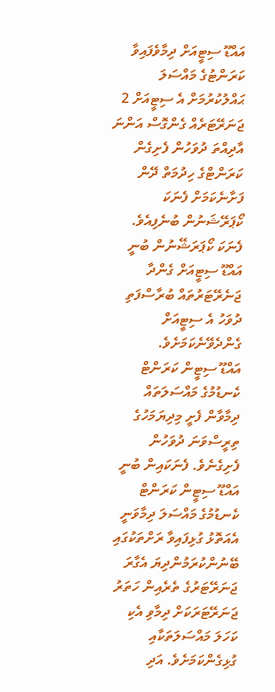އައްޑޫ ސިޓީއަށް ދިމާވެފައިވާ ކަރަންޓުގެ މައްސަލަ ޙައްލުކުރުމަށް އެ ސިޓީއަށް 2 ޖަނަރޭޓަރެއް ގެންގޮސް އަންނަ އާދިއްތަ ދުވަހުން ފެށިގެން ކަރަންޓްގެ ހިދުމަތް ދޭން ފަށާނެކަމަށް ފެނަކަ ކޯޕަރޭޝަނުން ބުނެފިއެވެ.
ފެނަކަ ކޯޕަރަޝޭނުން ބުނީ އައްޑޫ ސިޓީއަށް ގެންދާ ޖަނެރޭޓަރުތައް ބުރާސްފަތި ދުވަހު އެ ސިޓީއަށް ގެންދެވޭނެކަމަށެވެ.
އައްޑޫ ސިޓީން ކަރަންޓް ކެނޑުމުގެ މައްސަލަތައް ދިމާވާން ފެށީ މިދިޔަމަހުގެ ތިރީސްވަނަ ދުވަހުން ފެށިގެނެވެ. ފެނަކައިން ބުނީ އައްޑޫ ސިޓީން ކަރަންޓް ކެނޑުމުގެ މައްސަލަ ދިމާވަނީ އެއަތޮޅު ގުޅިފައިވާ ރަށްތަކުގައި ބޭނުންކުރަމުންދިޔަ އެގާރަ ޖަނަރޭޓަރުގެ ތެރެއިން ހަތަރު ޖަނަރޭޓަރަކަށް ދިމާވި އެކި ކަހަލަ މައްސަލަތަކާއި ގުޅިގެންކަމަށެވެ. އަދި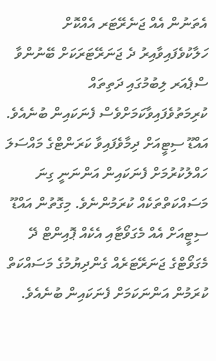އެތަނުން އެއް ޖަނެރޭޓަރ އެއްކޮށް ހަލާކުވެފައިވާއިރު ދެ ޖަނަރޭޓަރަކަށް ބޭނުންވާ ސްޕެއަރ ލިބުމުގައި ދަތިތައް ކުރިމަތުވެފައިވާކަމަށްވެސް ފެނަކައިން ބުނެއެވެ. އައްޑޫ ސިޓީއަށް ދިމާވެފައިވާ ކަރަންޓްގެ މައްސަލަ ހައްލުކުރުމަށް ފެނަކައިން އަންނަނީ ގިނަ މަސައްކަތްތަކެއް ކުރަމުންނެވެ. މިގޮތުން އައްޑޫ ސިޓީއަށް އެއް މެގަވޯޓާއި އެކެއް ޕޮއިންޓް ދޭ މެގަވޯޓްގެ ޖަނަރޭޓަރެއް ގެންދިޔުމުގެ މަސައްކަތް ކުރަމުން އަންނަކަމަށް ފެނަކައިން ބުނެއެވެ.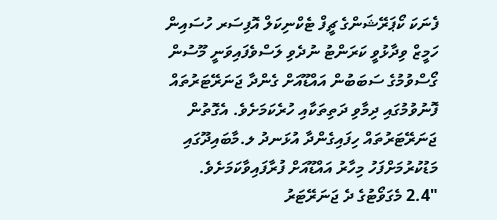ފެނަކަ ކޯޕަރޭޝަންގެ ޗީފް ޓެކްނިކަލް އޮފިސަރ ހުސައިން ހަމީޒް ވިދާޅުވީ ކަރަންޓު ނުދެވި ލަސްވެފައިވަނީ މޫސުން ގޯސްވުމުގެ ސަބަބުން އައްޑޫއަށް ގެންދާ ޖަނަރޭޓަރުތައް ފޮނުވުމުގައި ދިމާވި ދަތިތަކާއި ހުރެކަމަށެވެ. އެގޮތުން ޖަނަރޭޓަރުތައް ހިފައިގެންދާ އުޅަނދު ލ.މާބައިދޫގައި މަޑުކުރުމަށްފަހު މިހާރު އައްޑޫއަށް ފުރާފައިވާކަމަށެވެ.
"2.4 މެގަވޯޓުގެ ދެ ޖަނަރޭޓަރު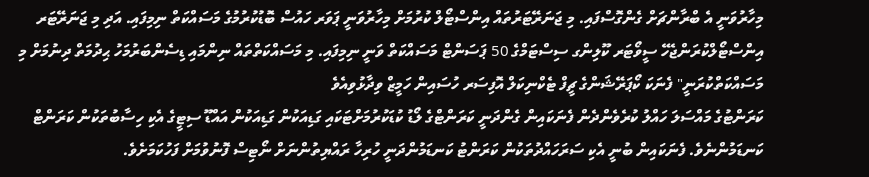މިހާރުވަނީ އެ ބްރާންޗަށް ގެންގޮސްފައި. މި ޖަނަރޭޓަރުތައް އިންސްޓޯލް ކުރުމަށް މިހާރުވަނީ ޕަވަރ ހައުސް ބޮޑުކުރުމުގެ މަސައްކަތް ނިމިފައި. އަދި މި ޖަނަރޭޓަރ އިންސްޓޯލްކުރަންޖެހޭ ސީވޯޓަރ ކޫލިންގ ސިސްޓަމްގެ 50 ޕަސަންޓް މަސައްކަތް ވަނީ ނިމިފައި. މި މަސައްކަތްތައް ނިންމައި ޑިސެންބަރުމަހު ޙިދުމަތް ދިނުމަށް މި މަސައްކަތްކުރަނީ" ފެނަކަ ކޯޕަރޭޝަންގެ ޗީފް ޓެކްނިކަލް އޮފިސަރ ހުސައިން ހަމީޒް ވިދާޅުވިއެވެ
ކަރަންޓުގެ މައްސަލަ ހައްލު ކުރެވެންދެން ފެނަކައިން ގެންދަނީ ކަރަންޓްގެ ލޯޑު ކުޑަކުރުމަށްޓަކައި ގަޑިއަކުން ގަޑިއަކުން އައްޑޫ ސިޓީގެ އެކި ހިސާބުތަކުން ކަރަންޓް ކަނޑަމުންނެވެ. ފެނަކައިން ބުނީ އެކި ސަރަހައްދުތަކުން ކަރަންޓު ކަނޑަމުންދަނީ ހުރިހާ ރައްޔިތުންނަށް ނޯޓިސް ފޮނުވުމަށް ފަހުކަމަށެވެ.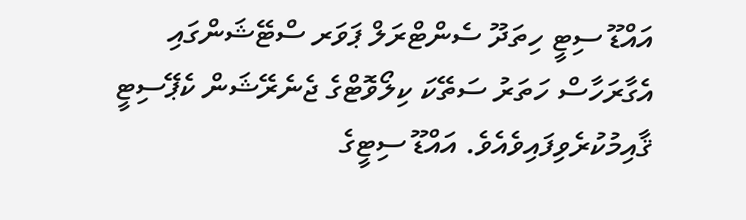އައްޑޫ ސިޓީ ހިތަދޫ ސެންޓްރަލް ޕަވަރ ސްޓޭޝަންގައި އެގާރަހާސް ހަތަރު ސަތޭކަ ކިލޯވޮޓްގެ ޖެނެރޭޝަން ކެޕޭސިޓީ ޤާއިމުކުރެވިފައިވެއެވެ. އައްޑޫ ސިޓީގެ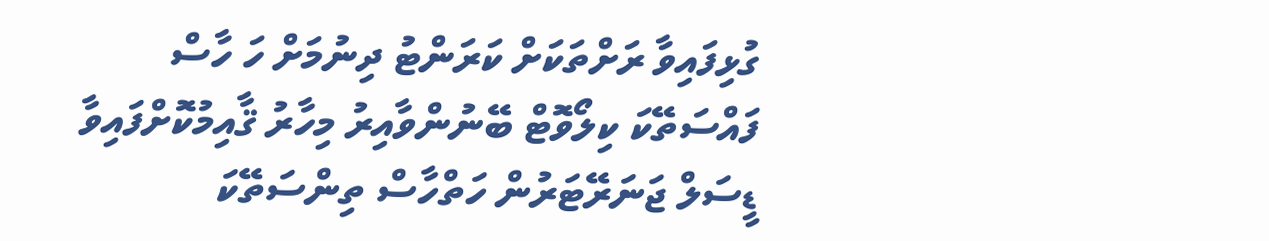ގުޅިފައިވާ ރަށްތަކަށް ކަރަންޓު ދިނުމަށް ހަ ހާސް ފައްސަތޭކަ ކިލޯވޮޓް ބޭނުންވާއިރު މިހާރު ޤާއިމުކޮށްފައިވާ ޑީސަލް ޖަނަރޭޓަރުން ހަތްހާސް ތިންސަތޭކަ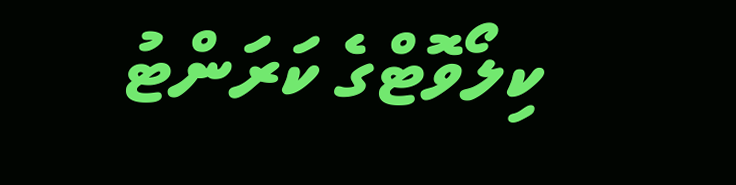ކިލޯވޮޓްގެ ކަރަންޓު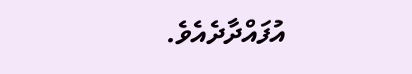އުފައްދާދެއެވެ.